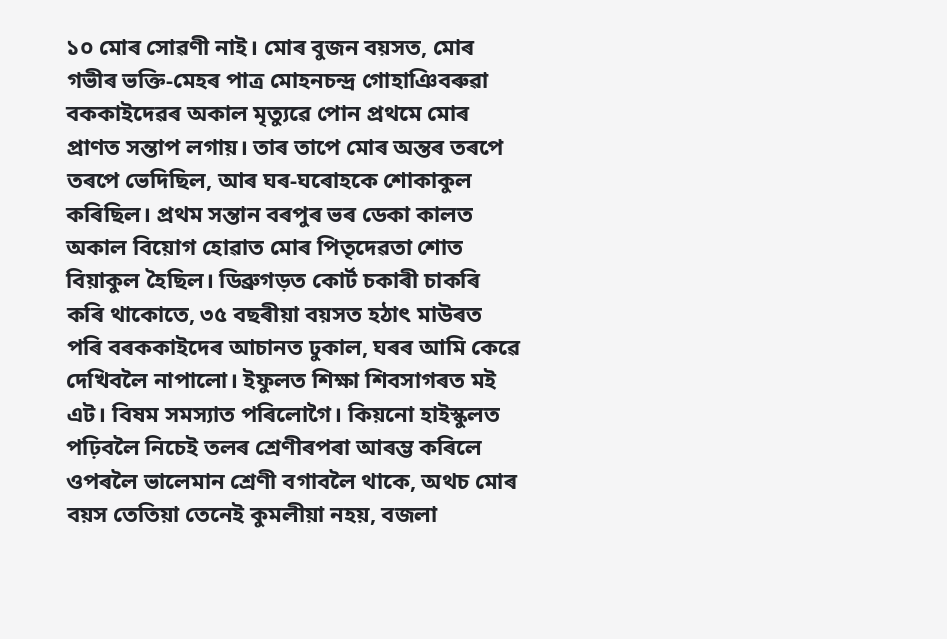১০ মোৰ সোৱণী নাই। মোৰ বুজন বয়সত, মোৰ গভীৰ ভক্তি-মেহৰ পাত্ৰ মোহনচন্দ্ৰ গোহাঞিবৰুৱা বককাইদেৱৰ অকাল মৃত্যুৱে পোন প্ৰথমে মোৰ প্ৰাণত সন্তাপ লগায়। তাৰ তাপে মোৰ অন্তৰ তৰপে তৰপে ভেদিছিল, আৰ ঘৰ-ঘৰোহকে শোকাকুল কৰিছিল। প্ৰথম সন্তান বৰপুৰ ভৰ ডেকা কালত অকাল বিয়োগ হোৱাত মোৰ পিতৃদেৱতা শোত বিয়াকুল হৈছিল। ডিব্ৰুগড়ত কোৰ্ট চকাৰী চাকৰি কৰি থাকোতে, ৩৫ বছৰীয়া বয়সত হঠাৎ মাউৰত পৰি বৰককাইদেৰ আচানত ঢুকাল, ঘৰৰ আমি কেৱে দেখিবলৈ নাপালো। ইফুলত শিক্ষা শিবসাগৰত মই এট। বিষম সমস্যাত পৰিলোগৈ। কিয়নো হাইস্কুলত পঢ়িবলৈ নিচেই তলৰ শ্ৰেণীৰপৰা আৰম্ভ কৰিলে ওপৰলৈ ভালেমান শ্ৰেণী বগাবলৈ থাকে, অথচ মোৰ বয়স তেতিয়া তেনেই কুমলীয়া নহয়, বজলা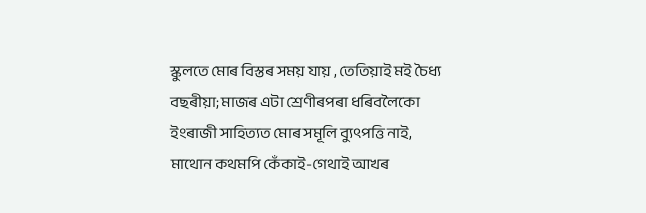স্কুলতে মোৰ বিস্তৰ সময় যায় , তেতিয়াই মই চৈধ্য বছৰীয়া; মাজৰ এটা শ্ৰেণীৰপৰা ধৰিবলৈকো ইংৰাজী সাহিত্যত মোৰ সমূলি ব্যুৎপত্তি নাই, মাথোন কথমপি কেঁকাই-গেথাই আখৰ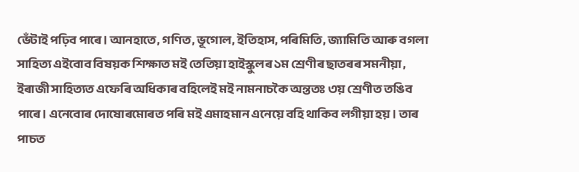ভেঁটাই পঢ়িব পাৰে। আনহাতে, গণিত, ভূগোল, ইতিহাস, পৰিমিতি, জ্যামিতি আৰু বগলা সাহিত্য এইবোব বিষয়ক শিক্ষাত মই তেতিয়া হাইস্কুলৰ ১ম শ্ৰেণীৰ ছাতৰৰ সমনীয়া , ইৰাজী সাহিত্যত এফেৰি অধিকাৰ বহিলেই মই নামনাচকৈ অন্ততঃ ৩য় শ্ৰেণীত তঙিব পাৰে। এনেবোৰ দোষোৰমোৰত পৰি মই এমাহমান এনেয়ে বহি থাকিব লগীয়া হয়। তাৰ পাচত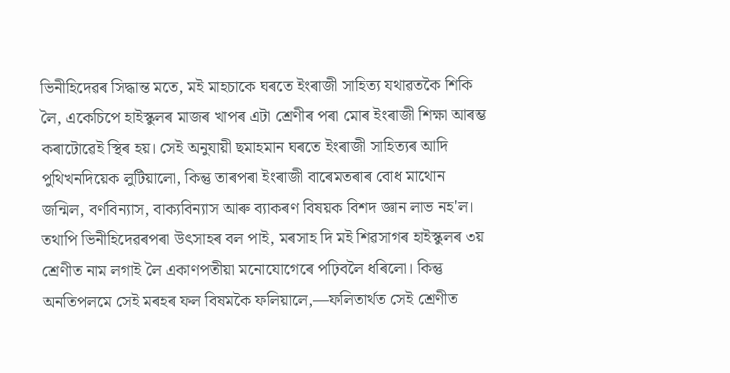ভিনীহিদেৱৰ সিদ্ধান্ত মতে, মই মাহচাকে ঘৰতে ইংৰাজী সাহিত্য যথাৱতকৈ শিকি লৈ, একেচিপে হাইস্কুলৰ মাজৰ খাপৰ এটা শ্ৰেণীৰ পৰা মোৰ ইংৰাজী শিক্ষা আৰম্ভ কৰাটোৱেই স্থিৰ হয়। সেই অনুযায়ী ছমাহমান ঘৰতে ইংৰাজী সাহিত্যৰ আদি পুথিখনদিয়েক লুটিয়ালো, কিন্তু তাৰপৰা ইংৰাজী বাৰেমতৰাৰ বোধ মাথোন জন্মিল, বৰ্ণবিন্যাস, বাক্যবিন্যাস আৰু ব্যাকৰণ বিষয়ক বিশদ জ্ঞান লাভ নহ'ল। তথাপি ভিনীহিদেৱৰপৰা উৎসাহৰ বল পাই, মৰসাহ দি মই শিৱসাগৰ হাইস্কুলৰ ৩য় শ্ৰেণীত নাম লগাই লৈ একাণপতীয়া মনোযোগেৰে পঢ়িবলৈ ধৰিলো। কিন্তু অনতিপলমে সেই মৰহৰ ফল বিষমকৈ ফলিয়ালে,—ফলিতাৰ্থত সেই শ্ৰেণীত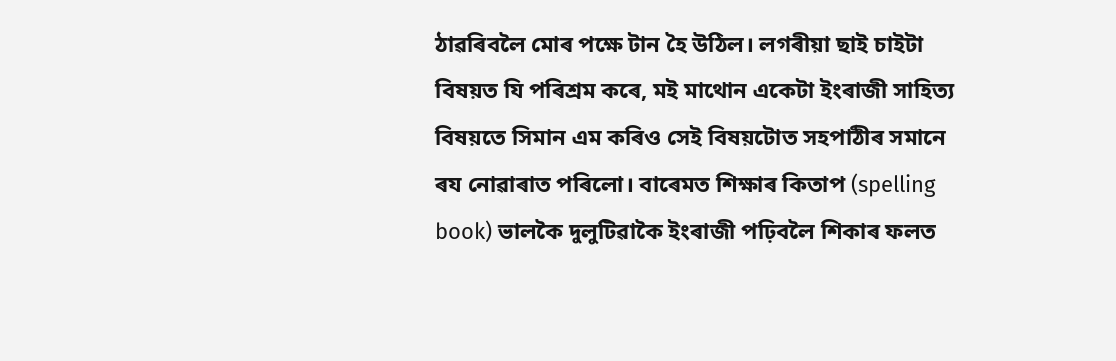ঠাৱৰিবলৈ মোৰ পক্ষে টান হৈ উঠিল। লগৰীয়া ছাই চাইটা বিষয়ত যি পৰিশ্ৰম কৰে, মই মাথোন একেটা ইংৰাজী সাহিত্য বিষয়তে সিমান এম কৰিও সেই বিষয়টোত সহপাঠীৰ সমানে ৰয নোৱাৰাত পৰিলো। বাৰেমত শিক্ষাৰ কিতাপ (spelling book) ভালকৈ দুলুটিৱাকৈ ইংৰাজী পঢ়িবলৈ শিকাৰ ফলত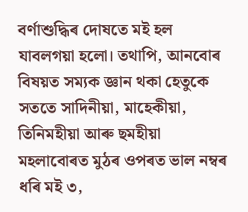বৰ্ণাশুদ্ধিৰ দোষতে মই হল যাবলগয়া হলো। তথাপি, আনবোৰ বিষয়ত সম্যক জ্ঞান থকা হেতুকে সততে সাদিনীয়া, মাহেকীয়া, তিনিমহীয়া আৰু ছমহীয়া মহলাবোৰত মুঠৰ ওপৰত ভাল নম্বৰ ধৰি মই ৩,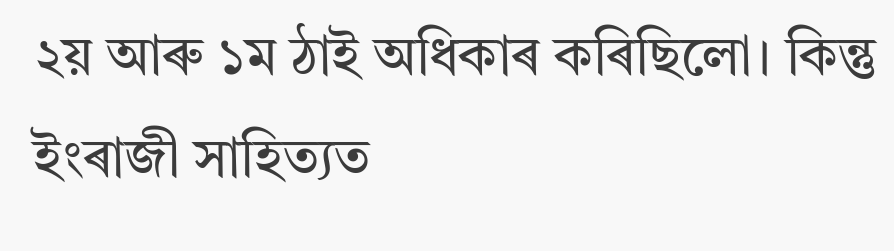২য় আৰু ১ম ঠাই অধিকাৰ কৰিছিলো। কিন্তু ইংৰাজী সাহিত্যত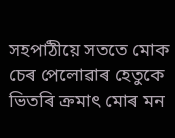সহপাঠীয়ে সততে মোক চেৰ পেলোৱাৰ হেতুকে ভিতৰি ক্ৰমাৎ মোৰ মন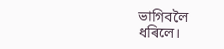ভাগিবলৈ ধৰিলে।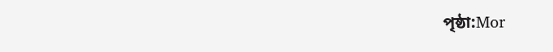পৃষ্ঠা:Mor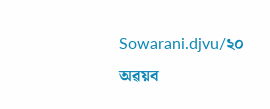Sowarani.djvu/২০
অৱয়ব